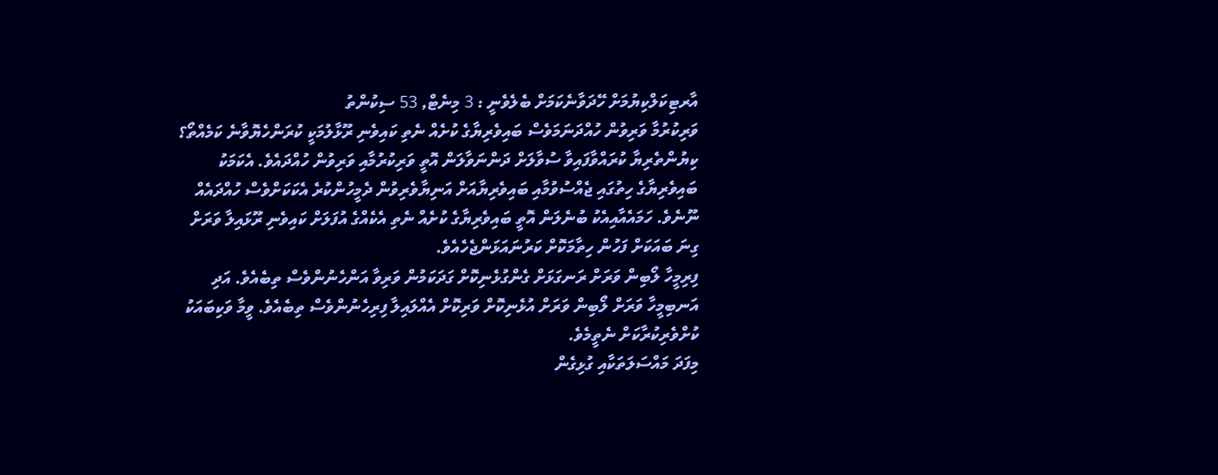އާރޓިކަލްކިޔުމަށް ހޭދަވާނެކަމަށް ބެލެވެނީ : 3 މިނެޓް, 53 ސިކުންތު
ވަރިކުރުމާ ވަރިވުން ހުއްދަނަމަވެސް ބައިވެރިޔާގެ ކުށެއް ނެތި ކައިވެނި ރޫޅާލުމަކީ ކުރަންހެޔޮވާނެ ކަމެއްތޯ؟
ކިޔުންތެރިޔާ ކުރައްވާފައިވާ ސުވާލަށް ދަންނަވާލަން އޮތީ ވަރިކުރުމާއި ވަރިވުން ހުއްދައެވެ. އެކަމަކު ބައިވެރިޔާގެ ހިތުގައި ޖެއްސުވުމާއި ބައިވެރިޔާއަށް އަނިޔާވެރިވުން ދެމީހުންކުރެ އެކަކަށްވެސް ހުއްދައެއް ނޫނެވެ. ހަމައެއާއިއެކު ބުނެލަން އޮތީ ބައިވެރިޔާގެ ކުށެއް ނެތި އެކެއްގެ އުފަލަށް ކައިވެނި ރޫޅައިލާ ވަރަށް ގިނަ ބައަކަށް ފަހުން ހިތާމަކޮށް ކަރުނައަޅަންޖެހެއެވެ.
ފިރިމީހާ ލޯބިން ވަރަށް ރަނގަޅަށް ގެންގުޅެނިކޮށް ގަދަކަމުން ވަރިވާ އަންހެނުންވެސް ތިބެއެވެ. އަދި އަނބިމީހާ ވަރަށް ލޯބިން ވަރަށް އުޅެނިކޮށް ވަރިކޮށް އެއްލައިލާ ފިރިހެނުންވެސް ތިބެއެވެ. ވީމާ ވަކިބައަކު ކުށްވެރިކުރާކަށް ނެތީމެވެ.
މިފަދަ މައްސަލަތަކާއި ގުޅިގެން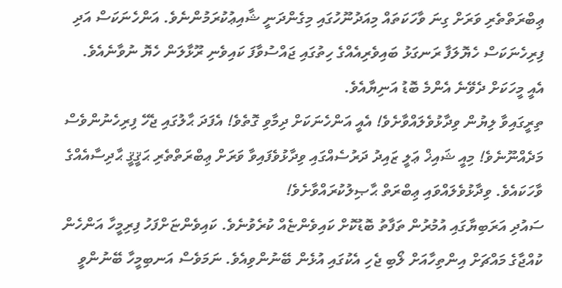ޢިބްރަތްތެރި ވަރަށް ގިނަ ވާހަކަތައް މިއަދުނޫހުގައި މިގެންދަނީ ޝާއިޢުކުރަމުންނެވެ. އަންހެނަކަސް އަދި ފިރިހެނަކަސް ހެޔޮލަފާ ރަނގަޅު ބައިވެރިއެއްގެ ހިތުގައި ޖައްސުވާފަ ކައިވެނި ރޫޅާލަން ހެޔޮ ނުވާނެއެވެ. އެއީ މީހަކަށް ދެވޭނެ އެންމެ ބޮޑު އަނިޔާއެވެ.
ތިރީގައިވާ ލިޔުން ވިދާޅުވެލައްވާށެވެ! އެއީ އަންހެނަކަށް ދިމާވި ގޮތެވެ! އެފަދަ ޙާލުގައި ޖެހޭ ފިރިހެނުންވެސް މަދެއްނޫނެވެ! މިއީ ޝައިޚް ޢަލީ ޒައިދު ދަރުސެއްގައި ވިދާޅުވެފައިވާ ވަރަށް ޢިބްރަތްތެރި ޙަޤީޤީ ޙާދިސާއެއްގެ ވާހަކައެވެ. ވިދާޅުވެލައްވައި ޢިބްރަތް ޙާޞިލުކުރައްވާށެވެ!
ސައުދި އަރަބިޔާގައި އުމުރުން ތަފާތު ބޮޑުކޮށް ކައިވެންޏެއް ކުރެވުނެވެ. ކައިވެންޏަށްފަހު ފިރިމީހާ އަންހެން ކުއްޖާގެ މައްޗަށް އިންތިހާއަށް ލޯބި ޖެހި އެކުގައި އުޅެން ބޭނުންވިއެވެ. ނަމަވެސް އަނބިމީހާ ބޭނުންވީ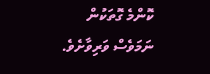ކޮންމެ ގޮތަކުން ނަމަވެސް ވަރިވާށެވެ.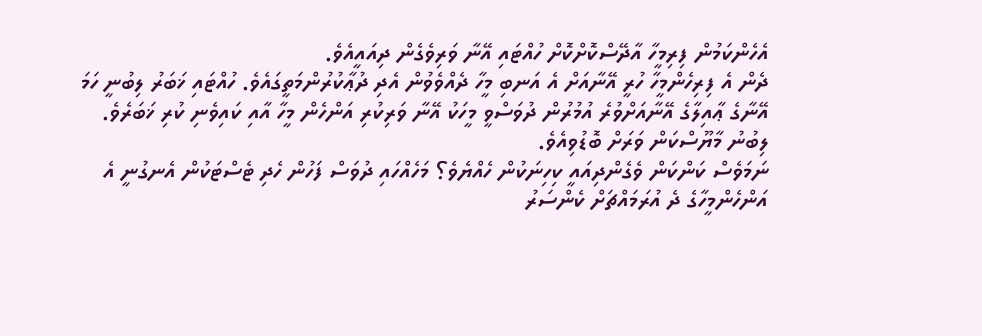އެހެންކަމުން ފިރިމީހާ އާދޭސްކޮށްކޮށް ހުއްޓައި އޭނާ ވަރިވެގެން ދިއައީއެވެ.
ދެން އެ ފިރިހެންމީހާ ހުރީ އޭނާއަށް އެ އަނބި މީހާ ދެއްވެވުން އެދި ދުޢާކުރުންމަތީގައެވެ. ހުއްޓައި ޚަބަރު ލިބުނީ ހަމަ އޭނާގެ ޢާއިލާގެ އޭނާއަށްވުރެ އުމުރުން ދުވަސްވީ މީހަކު އޭނާ ވަރިކުރި އަންހެން މީހާ އާއި ކައިވެނި ކުރި ޚަބަރެވެ. ލިބުނު މާޔޫސްކަން ވަރަށް ބޮޑުވިއެވެ.
ނަމަވެސް ކަންކަން ވެގެންދިއައީ ކިހިނަކުން ހެއްޔެވެ؟ މަހެއްހައި ދުވަސް ފަހުން ހެދި ޓެސްޓަކުން އެނގުނީ އެ އަންހެންމީހާގެ ދެ އުރަމައްޗަށް ކެންސަރު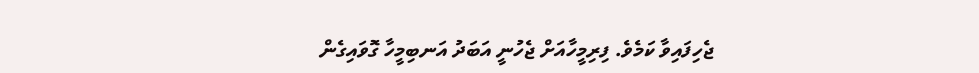ޖެހިފައިވާ ކަމެވެ. ފިރިމީހާއަށް ޖެހުނީ އަބަދު އަނބިމީހާ ގޮވައިގެން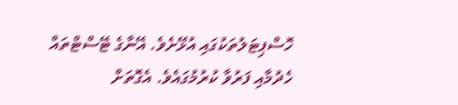ހޮސްޕިޓަލުތަކުގައި އުޅޭށެވެ. އޭނާގެ ޓޭސްޓްތައް ހެދުމާއި ފަރުވާ ކުރުމުގައެވެ. އެގޮތަށް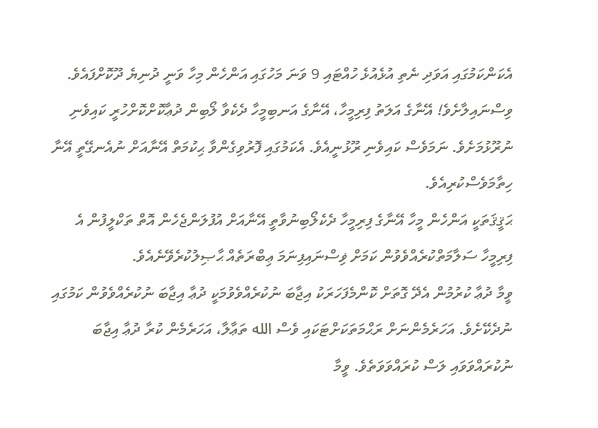އެކަންކަމުގައި އަވަދި ނެތި އުޅެއުޅެ ހުއްޓައި 9 ވަނަ މަހުގައި އަންހެން މިހާ ވަނީ ދުނިޔެ ދޫކޮށްފައެވެ.
ވިސްނައިލާށެވެ! އޭނާގެ އަލަތު ފިރިމީހާ، އޭނާގެ އަނބިމީހާ ދެކެވާ ލޯބިން ދުޢާކޮށްކޮށްހުރީ ކައިވެނި ނުރޫޅުމަށެވެ. ނަމަވެސް ކައިވެނި ރޫޅުނީއެވެ. އެކަމުގައި ފޮރުވިގެންވާ ޙިކުމަތް އޭނާއަށް ނުއެނގޭތީ އޭނާ ހިތާމަވެސްކުރިއެވެ.
ޙަޤީޤަތަކީ އަންހެން މީހާ އޭނާގެ ފިރިމީހާ ދެކެލޯބިނުވާތީ އޭނާއަށް އުފުލަންޖެހެން އޮތް ތަކްލީފުން އެ ފިރިމީހާ ސަލާމަތްކުރެއްވެވުން ކަމަށް ޥިސްނައިފިނަމަ ޢިބްރަތެއް ޙާޞިލުކުރެވޭނެއެވެ.
ވީމާ ދުޢާ ކުރުމުން އެދޭ ގޮތަށް ކޮންމެފަހަރަކު އިޖާބަ ނުކުރެއްވެވުމަކީ ދުޢާ އިޖާބަ ނުކުރެއްވެވުން ކަމުގައި ނުދެކޭށެވެ. އަހަރެމެންނަށް ރަޙްމަތަކަށްޓަކައި ވެސް الله ތަޢާލާ، އަހަރެމެން ކުރާ ދުޢާ އިޖާބަ ނުކުރައްވަވައި ލަސް ކުރައްވަވަތެވެ. ވީމާ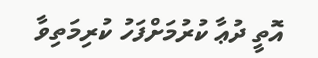އޮތީ ދުޢާ ކުރުމަށްފަހު ކުރިމަތިވާ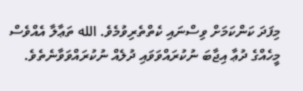މިފަދަ ކަންކަމަށް ވިސްނައި ކެތްތެރިވުމެވެ. الله ތަޢާލާ އެއްވެސް މީހެއްގެ ދުޢާ އިޖާބަ ނުކުރައްވަވައި ދުލެއް ނުކުރައްވަވާނެތެވެ.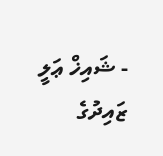- ޝައިޚް ޢަލީ ޒައިދުގެ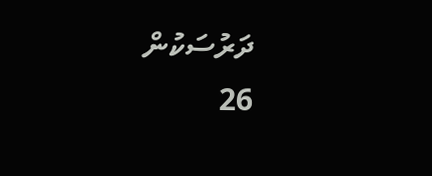ދަރުސަކުން
26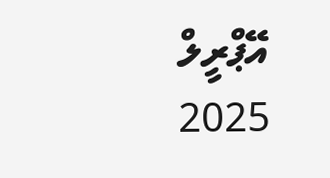އޭޕްރީލް 2025